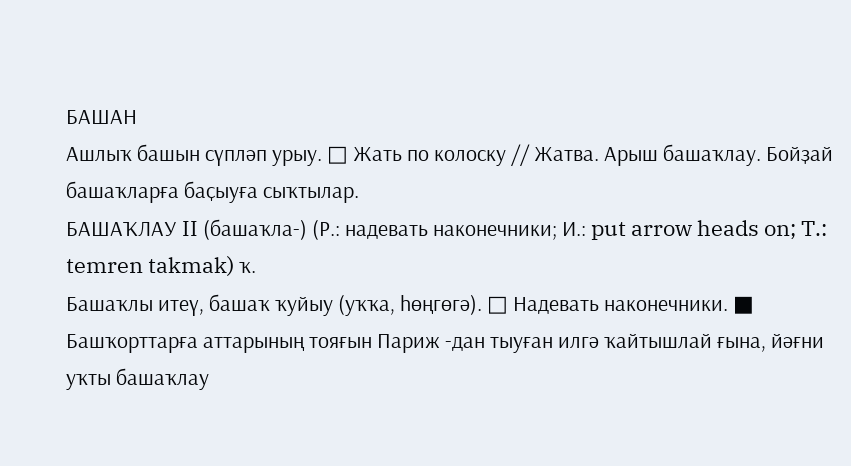БАШАН
Ашлыҡ башын сүпләп урыу. □ Жать по колоску // Жатва. Арыш башаҡлау. Бойҙай башаҡларға баҫыуға сыҡтылар.
БАШАҠЛАУ II (башаҡла-) (Р.: надевать наконечники; И.: put arrow heads on; T.: temren takmak) ҡ.
Башаҡлы итеү, башаҡ ҡуйыу (уҡҡа, һөңгөгә). □ Надевать наконечники. ■ Башҡорттарға аттарының тояғын Париж -дан тыуған илгә ҡайтышлай ғына, йәғни уҡты башаҡлау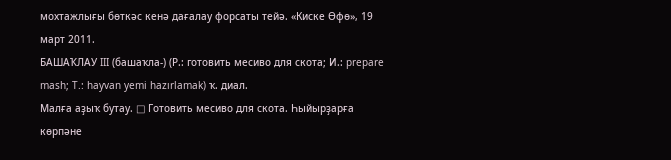мохтажлығы бөткәс кенә дағалау форсаты тейә. «Киске Өфө», 19 март 2011.
БАШАҠЛАУ III (башаҡла-) (Р.: готовить месиво для скота; И.: prepare mash; T.: hayvan yemi hazırlamak) ҡ. диал.
Малға аҙыҡ бутау. □ Готовить месиво для скота. Һыйырҙарға көрпәне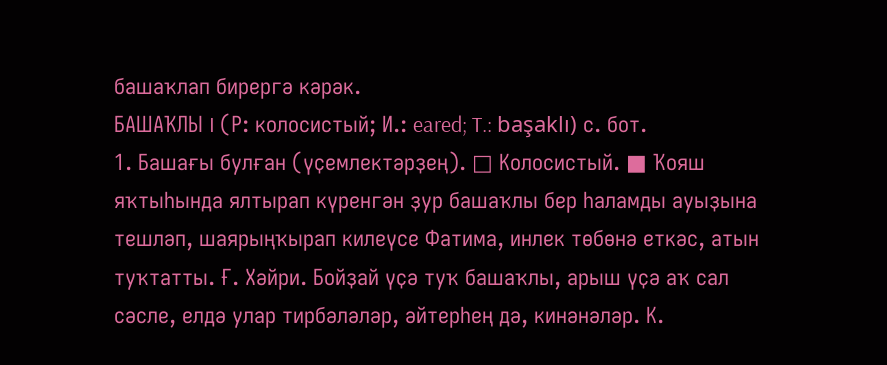башаҡлап бирергә кәрәк.
БАШАҠЛЫ I (Р: колосистый; И.: eared; T.: başaklı) с. бот.
1. Башағы булған (үҫемлектәрҙең). □ Колосистый. ■ Ҡояш яҡтыһында ялтырап күренгән ҙур башаҡлы бер һаламды ауыҙына тешләп, шаярыңҡырап килеүсе Фатима, инлек төбөнә еткәс, атын туҡтатты. Ғ. Хәйри. Бойҙай үҫә туҡ башаҡлы, арыш үҫә аҡ сал сәсле, елдә улар тирбәләләр, әйтерһең дә, кинәнәләр. К.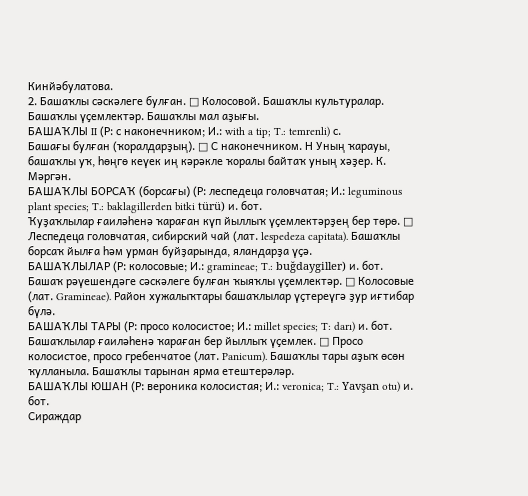Кинйәбулатова.
2. Башаҡлы сәскәлеге булған. □ Колосовой. Башаҡлы культуралар. Башаҡлы үҫемлектәр. Башаҡлы мал аҙығы.
БАШАҠЛЫ II (Р: с наконечником; И.: with a tip; T.: temrenli) с.
Башағы булған (ҡоралдарҙың). □ С наконечником. Н Уның ҡарауы, башаҡлы уҡ, һөңгө кеүек иң кәрәкле ҡоралы байтаҡ уның хәҙер. К. Мәргән.
БАШАҠЛЫ БОРСАҠ (борсағы) (Р: леспедеца головчатая; И.: leguminous plant species; T.: baklagillerden bitki türü) и. бот.
Ҡуҙаҡлылар ғаиләһенә ҡараған күп йыллыҡ үҫемлектәрҙең бер төрө. □ Леспедеца головчатая, сибирский чай (лат. lespedeza capitata). Башаҡлы борсаҡ йылға һәм урман буйҙарында, яландарҙа үҫә.
БАШАҠЛЫЛАР (Р: колосовые; И.: gramineae; T.: buğdaygiller) и. бот.
Башаҡ рәүешендәге сәскәлеге булған ҡыяҡлы үҫемлектәр. □ Колосовые (лат. Gramineae). Район хужалыҡтары башаҡлылар үҫтереүгә ҙур иғтибар бүлә.
БАШАҠЛЫ ТАРЫ (Р: просо колосистое; И.: millet species; T: darı) и. бот.
Башаҡлылар ғаиләһенә ҡараған бер йыллыҡ үҫемлек. □ Просо колосистое, просо гребенчатое (лат. Panicum). Башаҡлы тары аҙыҡ өсөн ҡулланыла. Башаҡлы тарынан ярма етештерәләр.
БАШАҠЛЫ ЮШАН (Р: вероника колосистая; И.: veronica; T.: Yavşan otu) и. бот.
Сираждар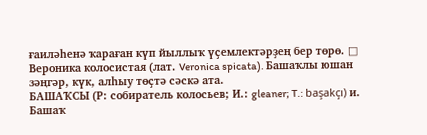ғаиләһенә ҡараған күп йыллыҡ үҫемлектәрҙең бер төрө. □ Вероника колосистая (лат. Veronica spicata). Башаҡлы юшан зәңгәр, күк, алһыу төҫтә сәскә ата.
БАШАҠСЫ (Р: собиратель колосьев; И.: gleaner; T.: başakçı) и.
Башаҡ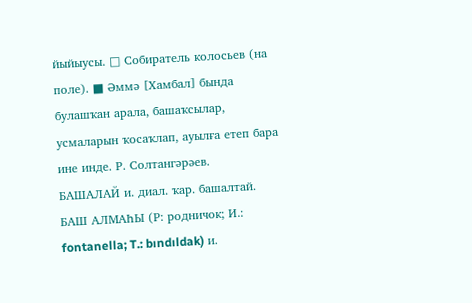йыйыусы. □ Собиратель колосьев (на поле). ■ Әммә [Хамбал] бында булашҡан арала, башаҡсылар, усмаларын ҡосаҡлап, ауылға етеп бара ине инде. Р. Солтангәрәев.
БАШАЛАЙ и. диал. ҡар. башалтай.
БАШ АЛМАҺЫ (Р: родничок; И.: fontanella; T.: bındıldak) и.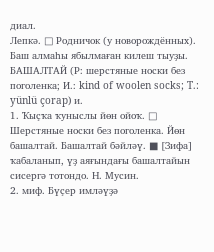диал.
Лепкә. □ Родничок (у новорождённых). Баш алмаһы ябылмаған килеш тыуҙы.
БАШАЛТАЙ (Р: шерстяные носки без поголенка; И.: kind of woolen socks; T.: yünlü çorap) и.
1. Ҡыҫҡа ҡуныслы йөн ойоҡ. □ Шерстяные носки без поголенка. Йөн башалтай. Башалтай бәйләү. ■ [Зифа] ҡабаланып, үҙ аяғындағы башалтайын сисергә тотондо. Н. Мусин.
2. миф. Бүҫер имләүҙә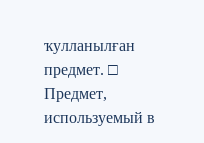ҡулланылған предмет. □ Предмет, используемый в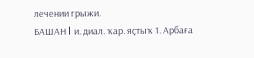лечении грыжи.
БАШАН I и. диал. ҡар. яҫтыҡ 1. Арбаға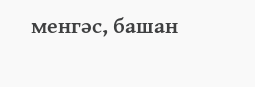менгәс, башан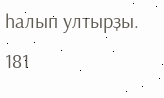һалып ултырҙы.
181